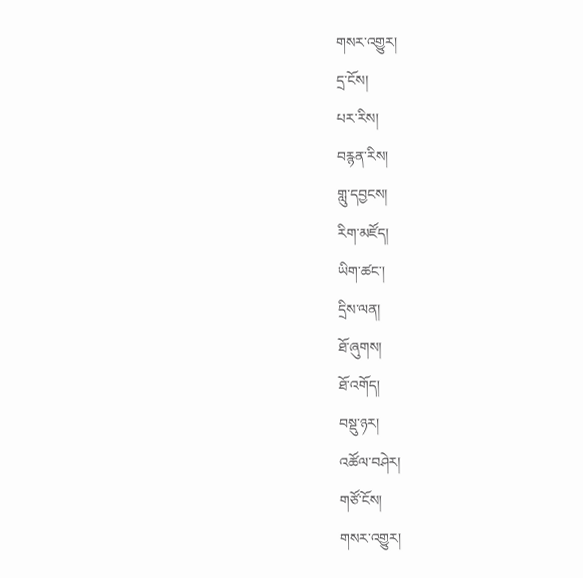གསར་འགྱུར།
དྲ་ངོས།
པར་རིས།
བརྙན་རིས།
གླུ་དབྱངས།
རིག་མཛོད།
ཡིག་ཚང་།
དྲིས་ལན།
ཐོ་ཞུགས།
ཐོ་འགོད།
བསྡུ་ཉར།
འཚོལ་བཤེར།
གཙོ་ངོས།
གསར་འགྱུར།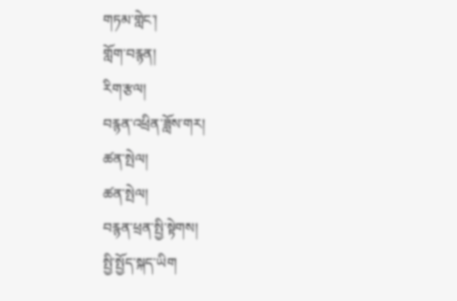གཏམ་གླེང་།
གློག་བརྙན།
རིག་རྩལ།
བརྙན་འཕྲིན་ཟློས་གར།
ཚན་སྤེལ།
ཚན་སྤེལ།
བརྙན་ཕྲན་སྤྱི་སྟེགས།
སྤྱི་སྤྱོད་སྐད་ཡིག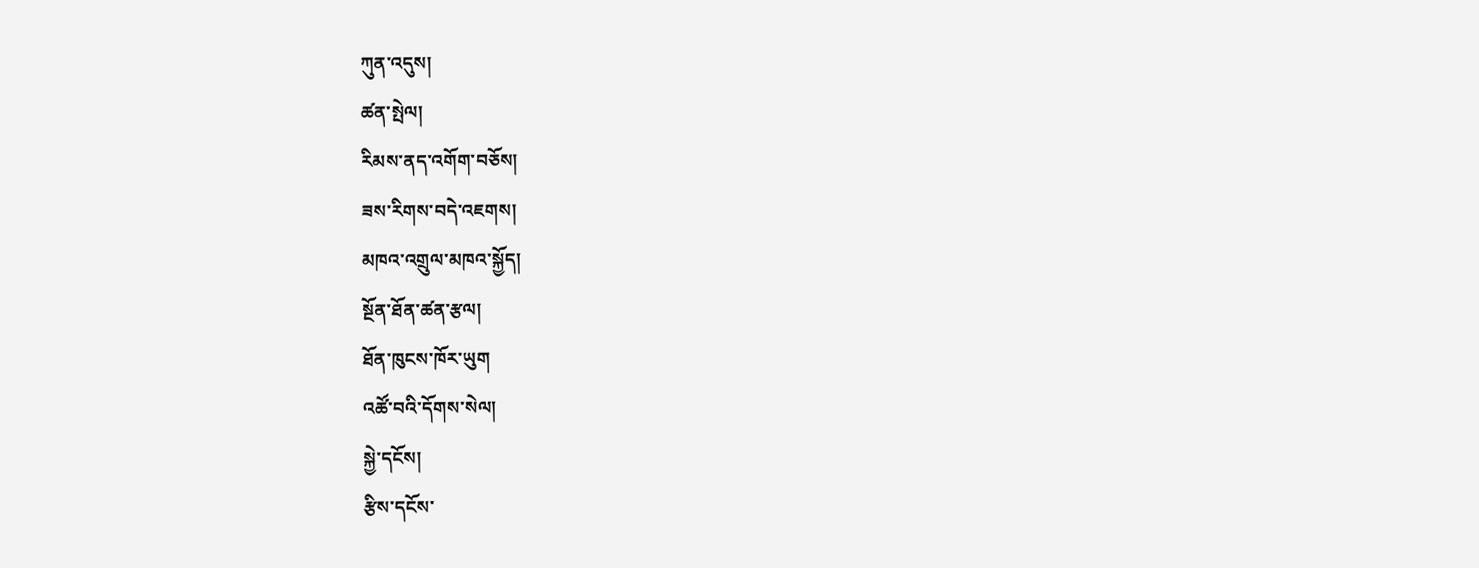ཀུན་འདུས།
ཚན་སྤེལ།
རིམས་ནད་འགོག་བཅོས།
ཟས་རིགས་བདེ་འཇགས།
མཁའ་འགྲུལ་མཁའ་སྐྱོད།
སྔོན་ཐོན་ཚན་རྩལ།
ཐོན་ཁུངས་ཁོར་ཡུག
འཚོ་བའི་དོགས་སེལ།
སྐྱེ་དངོས།
རྩིས་དངོས་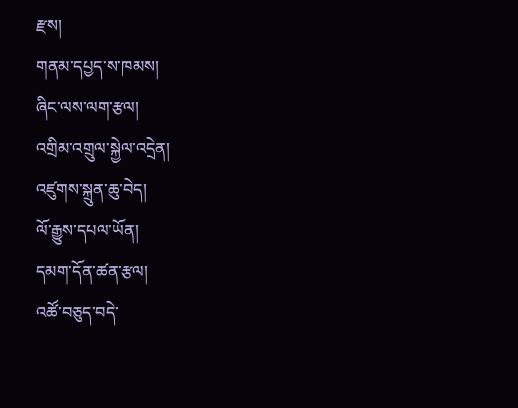རྫས།
གནམ་དཔྱད་ས་ཁམས།
ཞིང་ལས་ལག་རྩལ།
འགྲིམ་འགྲུལ་སྐྱེལ་འདྲེན།
འཛུགས་སྐྲུན་ཆུ་བེད།
ལོ་རྒྱུས་དཔལ་ཡོན།
དམག་དོན་ཚན་རྩལ།
འཚོ་བཅུད་བདེ་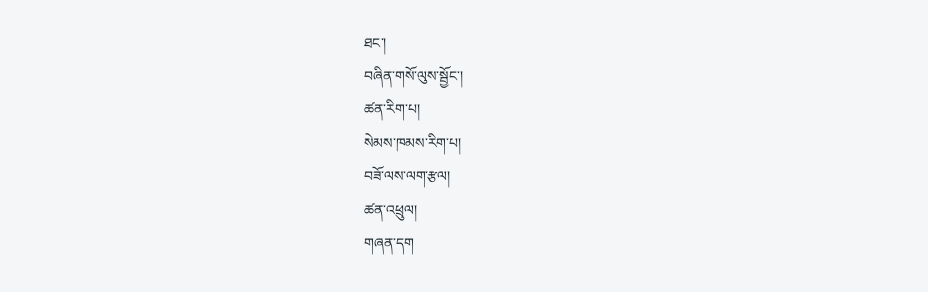ཐང་།
བཞིན་གསོ་ལུས་སྦྱོང་།
ཚན་རིག་པ།
སེམས་ཁམས་རིག་པ།
བཟོ་ལས་ལག་རྩལ།
ཚན་འཕྲུལ།
གཞན་དག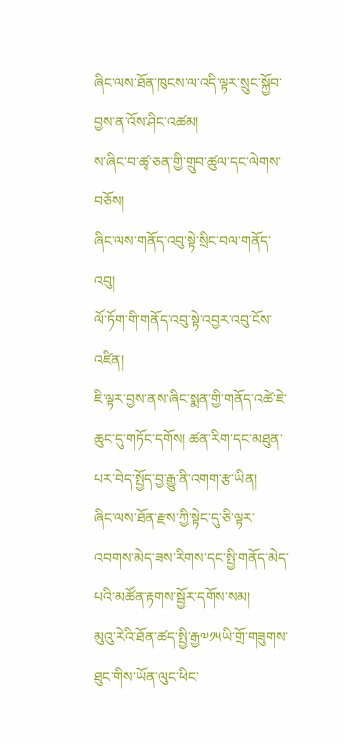ཞིང་ལས་ཐོན་ཁུངས་ལ་འདི་ལྟར་སྲུང་སྐྱོབ་བྱས་ན་འོས་ཤིང་འཚམ།
ས་ཞིང་བ་ཚྭ་ཅན་གྱི་གྲུབ་ཚུལ་དང་ལེགས་བཅོས།
ཞིང་ལས་གནོད་འབུ་སྟེ་སྲིང་བལ་གནོད་འབུ།
ལོ་ཏོག་གི་གནོད་འབུ་སྟེ་འབྱར་འབུ་ངོས་འཛིན།
ཇི་ལྟར་བྱས་ནས་ཞིང་སྨན་གྱི་གནོད་འཚེ་ཇེ་ཆུང་དུ་གཏོང་དགོས། ཚན་རིག་དང་མཐུན་པར་བེད་སྤྱོད་བྱ་རྒྱུ་ནི་འགག་རྩ་ཡིན།
ཞིང་ལས་ཐོན་རྫས་ཀྱི་སྟེང་དུ་ཅི་ལྟར་འབགས་མེད་ཟས་རིགས་དང་སྤྱི་གནོད་མེད་པའི་མཚོན་རྟགས་སྦྱོར་དགོས་སམ།
མུའུ་རེའི་ཐོན་ཚད་སྤྱི་རྒྱ༧༡༥ཡི་གྲོ་གཟུགས་ཐུང་གིས་ཡོན་ལུང་ཕིང་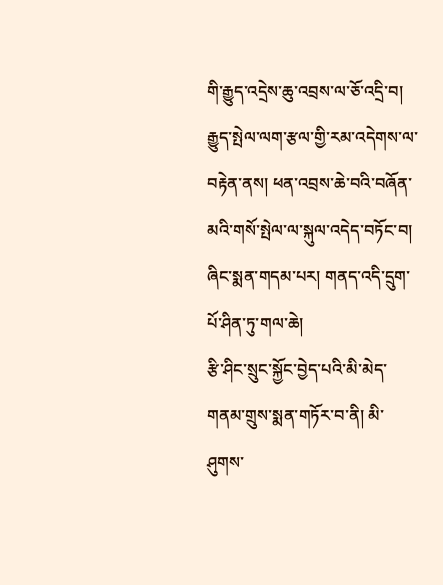གི་རྒྱུད་འདྲེས་ཆུ་འབྲས་ལ་ཅོ་འདྲི་བ།
རྒྱུད་སྤེལ་ལག་རྩལ་གྱི་རམ་འདེགས་ལ་བརྟེན་ནས། ཕན་འབྲས་ཆེ་བའི་བཞོན་མའི་གསོ་སྤེལ་ལ་སྐུལ་འདེད་བཏོང་བ།
ཞིང་སྨན་གདམ་པར། གནད་འདི་དྲུག་པོ་ཤིན་ཏུ་གལ་ཆེ།
རྩི་ཤིང་སྲུང་སྐྱོང་བྱེད་པའི་མི་མེད་གནམ་གྲུས་སྨན་གཏོར་བ་ནི། མི་ཤུགས་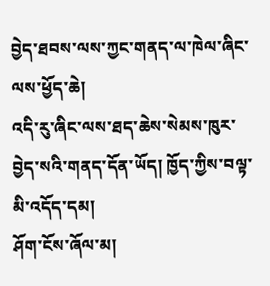བྱེད་ཐབས་ལས་ཀྱང་གནད་ལ་ཁེལ་ཞིང་ལས་ཕྱོད་ཆེ།
འདི་རུ་ཞིང་ལས་ཐད་ཆེས་སེམས་ཁུར་བྱེད་སའི་གནད་དོན་ཡོད། ཁྱོད་ཀྱིས་བལྟ་མི་འདོད་དམ།
ཤོག་ངོས་ཞོལ་མ།